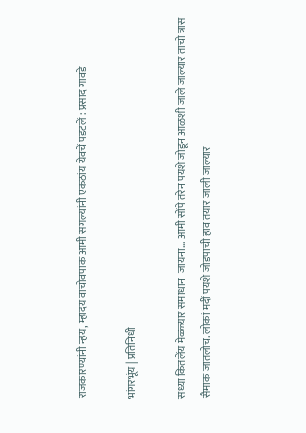राजकारण्यांनी न्हय, म्हादय वाचोवपाक आमी सगल्यांनी एकठांय येवचें पडटलें : प्रसाद गावडे

भांगरभूंय | प्रतिनिधी

सध्या कितलेंय मेळ्ळ्यार समाधान  जायना… आमी सोंपे तरेन पयशे जोडून आळशी जाले जाल्यार ताचो त्रास सैमाक जातलोच. लोकां मदीं पयशे जोडपाची हाव तयार जाली जाल्यार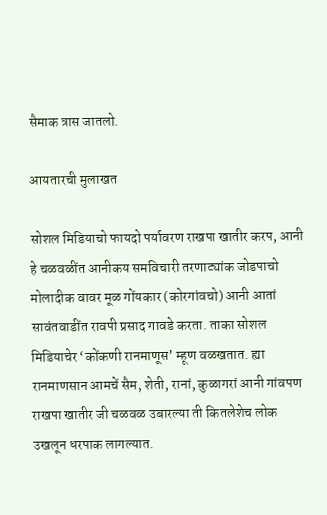सैमाक त्रास जातलो.

आयतारची मुलाखत

सोशल मिडियाचो फायदो पर्यावरण राखपा खातीर करप, आनी हे चळवळींत आनीकय समविचारी तरणाट्यांक जोडपाचो मोलादीक वावर मूळ गोंयकार (कोरगांवचो) आनी आतां सावंतवाडींत रावपी प्रसाद गावडे करता. ताका सोशल मिडियाचेर ‘कोंकणी रानमाणूस’ म्हूण वळखतात. ह्या रानमाणसान आमचें सैम, शेती, रानां, कुळागरां आनी गांवपण राखपा खातीर जी चळवळ उबारल्या ती कितलेशेच लोक उखलून धरपाक लागल्यात.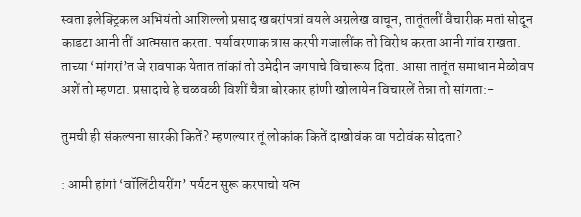स्वता इलेक्ट्रिकल अभियंतो आशिल्लो प्रसाद खबरांपत्रां वयले अग्रलेख वाचून, तातूंतलीं वैचारीक मतां सोदून काडटा आनी तीं आत्मसात करता. पर्यावरणाक त्रास करपी गजालींक तो विरोध करता आनी गांव राखता. ताच्या ‘मांगरां’त जे रावपाक येतात तांकां तो उमेदीन जगपाचे विचारूय दिता. आसा तातूंत समाधान मेळोवप अशें तो म्हणटा. प्रसादाचे हे चळवळी विशीं चैत्रा बोरकार हांणी खोलायेन विचारलें तेन्ना तो सांगता:-

तुमची ही संकल्पना सारकी कितें? म्हणल्यार तूं लोकांक कितें दाखोवंक वा पटोवंक सोदता?

: आमी हांगां ‘वॉलिंटीयरींग’ पर्यटन सुरू करपाचो यत्न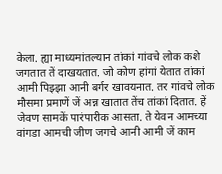केला. ह्या माध्यमांतल्यान तांकां गांवचे लोक कशे जगतात तें दाखयतात. जो कोण हांगां येतात तांकां आमी पिझ्झा आनी बर्गर खावयनात. तर गांवचे लोक मौसमा प्रमाणें जें अन्न खातात तेंच तांकां दितात. हें जेवण सामकें पारंपारीक आसता. ते येवन आमच्या वांगडा आमची जीण जगचे आनी आमी जें काम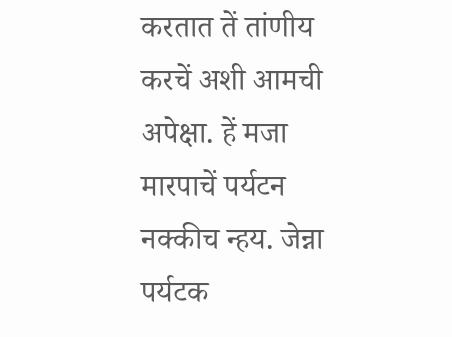करतात तें तांणीय करचें अशी आमची अपेक्षा. हें मजा मारपाचें पर्यटन नक्कीच न्हय. जेन्ना पर्यटक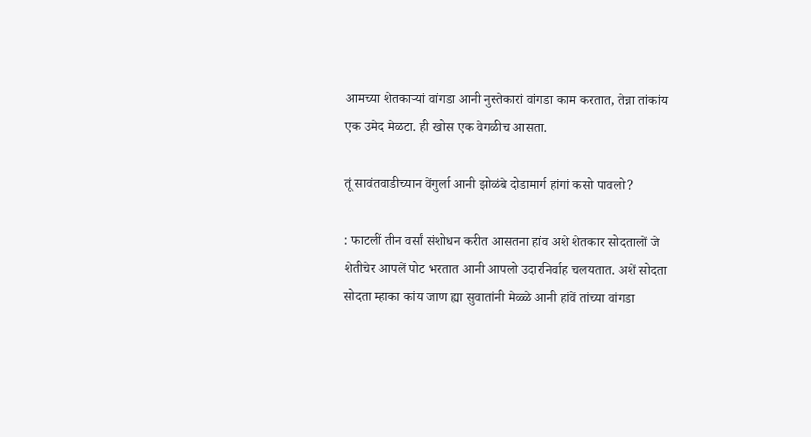आमच्या शेतकाऱ्यां वांगडा आनी नुस्तेकारां वांगडा काम करतात, तेन्ना तांकांय एक उमेद मेळटा. ही खोस एक वेगळीच आसता.

तूं सावंतवाडीच्यान वेंगुर्ला आनी झोळंबे दोडामार्ग हांगां कसो पावलो?

: फाटलीं तीन वर्सां संशोधन करीत आसतना हांव अशे शेतकार सोदतालों जे शेतीचेर आपलें पोट भरतात आनी आपलो उदारनिर्वाह चलयतात. अशें सोदता सोदता म्हाका कांय जाण ह्या सुवातांनी मेळ्ळे आनी हांवें तांच्या वांगडा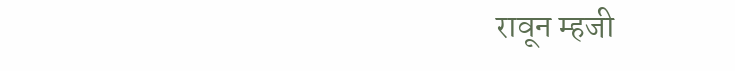रावून म्हजी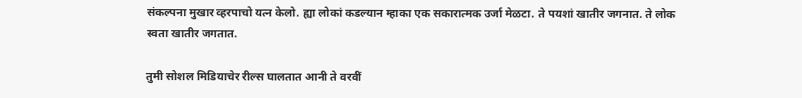संकल्पना मुखार व्हरपाचो यत्न केलो. ह्या लोकां कडल्यान म्हाका एक सकारात्मक उर्जा मेळटा. ते पयशां खातीर जगनात. ते लोक स्वता खातीर जगतात.

तुमी सोशल मिडियाचेर रील्स घालतात आनी ते वरवीं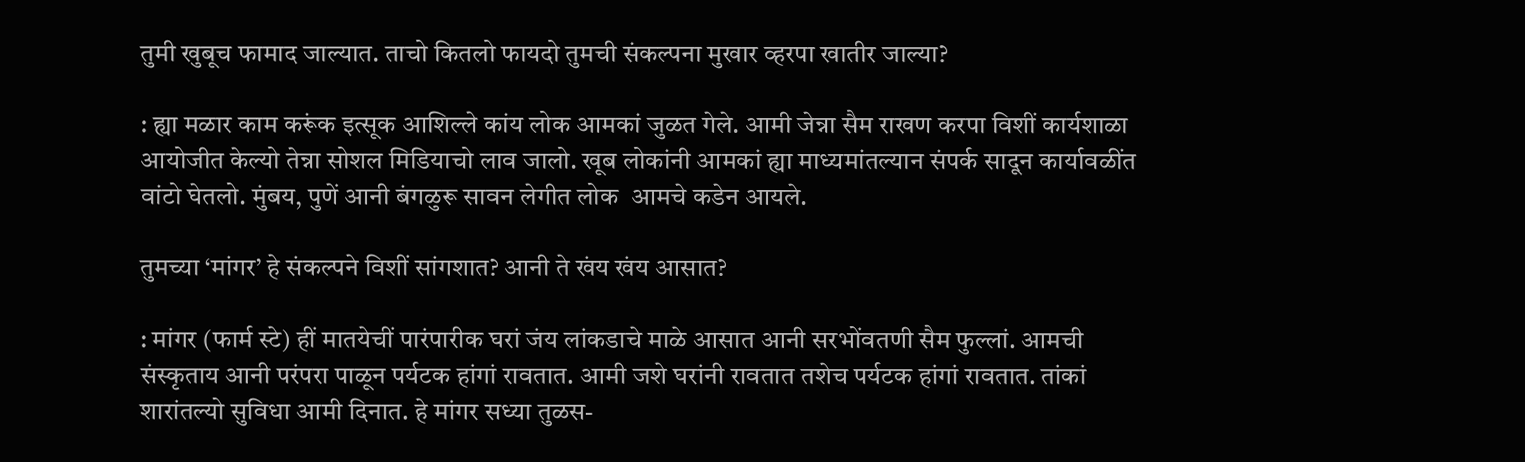तुमी खुबूच फामाद जाल्यात. ताचो कितलो फायदो तुमची संकल्पना मुखार व्हरपा खातीर जाल्या?

: ह्या मळार काम करूंक इत्सूक आशिल्ले कांय लोक आमकां जुळत गेले. आमी जेन्ना सैम राखण करपा विशीं कार्यशाळा आयोजीत केल्यो तेन्ना सोशल मिडियाचो लाव जालो. खूब लोकांनी आमकां ह्या माध्यमांतल्यान संपर्क सादून कार्यावळींत वांटो घेतलो. मुंबय, पुणें आनी बंगळुरू सावन लेगीत लोक  आमचे कडेन आयले.

तुमच्या ‘मांगर’ हे संकल्पने विशीं सांगशात? आनी ते खंय खंय आसात?

: मांगर (फार्म स्टे) हीं मातयेचीं पारंपारीक घरां जंय लांकडाचे माळे आसात आनी सरभोंवतणी सैम फुल्लां. आमची संस्कृताय आनी परंपरा पाळून पर्यटक हांगां रावतात. आमी जशे घरांनी रावतात तशेच पर्यटक हांगां रावतात. तांकां शारांतल्यो सुविधा आमी दिनात. हे मांगर सध्या तुळस-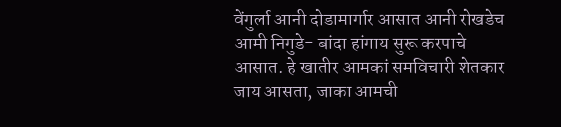वेंगुर्ला आनी दोडामार्गार आसात आनी रोखडेच आमी निगुडे- बांदा हांगाय सुरू करपाचे आसात. हे खातीर आमकां समविचारी शेतकार जाय आसता, जाका आमची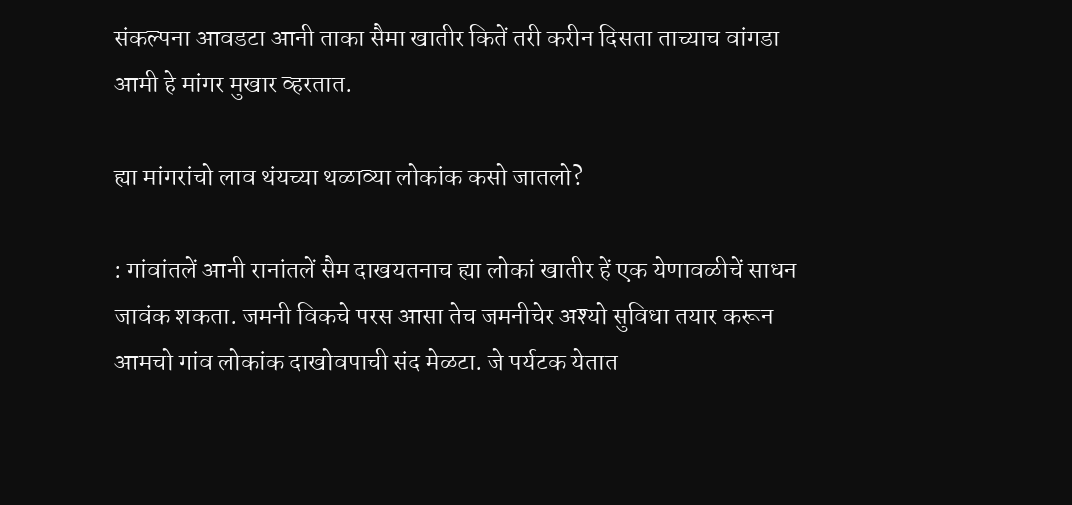संकल्पना आवडटा आनी ताका सैमा खातीर कितें तरी करीन दिसता ताच्याच वांगडा आमी हे मांगर मुखार व्हरतात.

ह्या मांगरांचो लाव थंयच्या थळाव्या लोकांक कसो जातलो?

: गांवांतलें आनी रानांतलें सैम दाखयतनाच ह्या लोकां खातीर हें एक येणावळीचें साधन जावंक शकता. जमनी विकचे परस आसा तेच जमनीचेर अश्यो सुविधा तयार करून आमचो गांव लोकांक दाखोवपाची संद मेळटा. जे पर्यटक येतात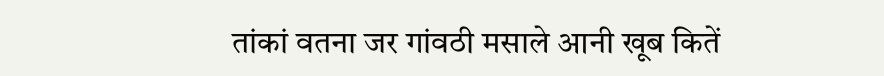तांकां वतना जर गांवठी मसाले आनी खूब कितें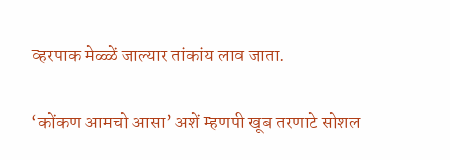व्हरपाक मेळ्ळें जाल्यार तांकांय लाव जाता.

‘कोंकण आमचो आसा’ अशें म्हणपी खूब तरणाटे सोशल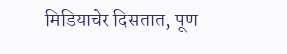मिडियाचेर दिसतात, पूण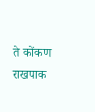ते कोंकण राखपाक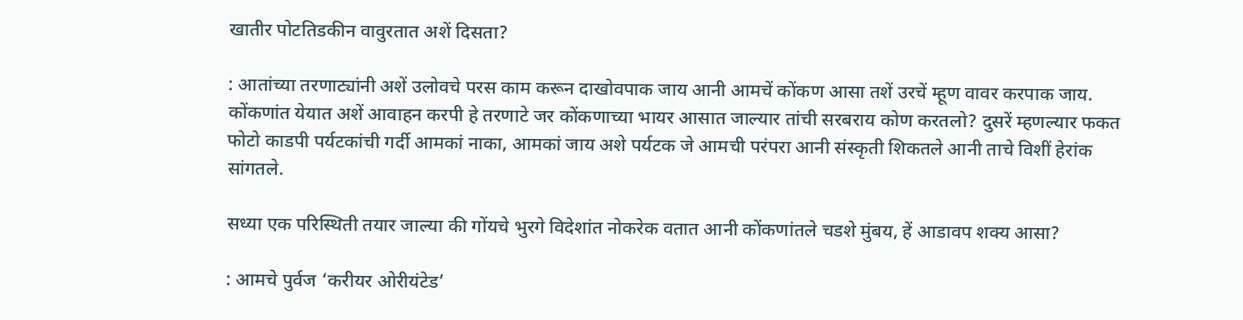खातीर पोटतिडकीन वावुरतात अशें दिसता?

: आतांच्या तरणाट्यांनी अशें उलोवचे परस काम करून दाखोवपाक जाय आनी आमचें कोंकण आसा तशें उरचें म्हूण वावर करपाक जाय.  कोंकणांत येयात अशें आवाहन करपी हे तरणाटे जर कोंकणाच्या भायर आसात जाल्यार तांची सरबराय कोण करतलो? दुसरें म्हणल्यार फकत  फोटो काडपी पर्यटकांची गर्दी आमकां नाका, आमकां जाय अशे पर्यटक जे आमची परंपरा आनी संस्कृती शिकतले आनी ताचे विशीं हेरांक सांगतले.

सध्या एक परिस्थिती तयार जाल्या की गोंयचे भुरगे विदेशांत नोकरेक वतात आनी कोंकणांतले चडशे मुंबय, हें आडावप शक्य आसा?

: आमचे पुर्वज ‘करीयर ओरीयंटेड’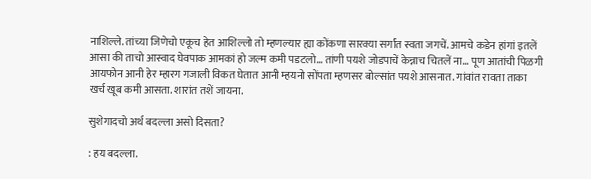नाशिल्ले. तांच्या जिणेचो एकूच हेत आशिल्लो तो म्हणल्यार ह्या कोंकणा सारक्या सर्गांत स्वता जगचें. आमचे कडेन हांगां इतलें आसा की ताचो आस्वाद घेवपाक आमकां हो जल्म कमी पडटलो… तांणी पयशे जोडपाचें केन्नाच चितलें ना… पूण आतांची पिळगी आयफोन आनी हेर म्हारग गजाली विकत घेतात आनी म्हयनो सोंपता म्हणसर बोल्सांत पयशे आसनात. गांवांत रावता ताका खर्च खूब कमी आसता. शारांत तशें जायना.

सुशेगादचो अर्थ बदल्ला असो दिसता?

: हय बदल्ला.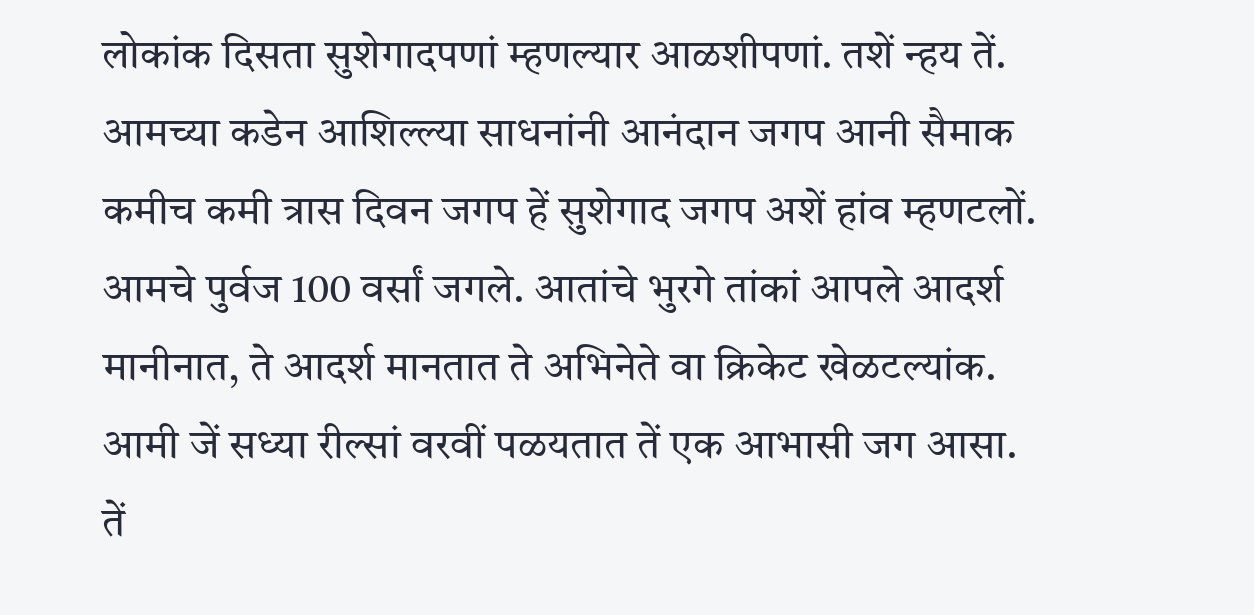लोकांक दिसता सुशेगादपणां म्हणल्यार आळशीपणां. तशें न्हय तें. आमच्या कडेन आशिल्ल्या साधनांनी आनंदान जगप आनी सैमाक कमीच कमी त्रास दिवन जगप हें सुशेगाद जगप अशें हांव म्हणटलों. आमचे पुर्वज 100 वर्सां जगले. आतांचे भुरगे तांकां आपले आदर्श मानीनात, ते आदर्श मानतात ते अभिनेते वा क्रिकेट खेळटल्यांक. आमी जें सध्या रील्सां वरवीं पळयतात तें एक आभासी जग आसा. तें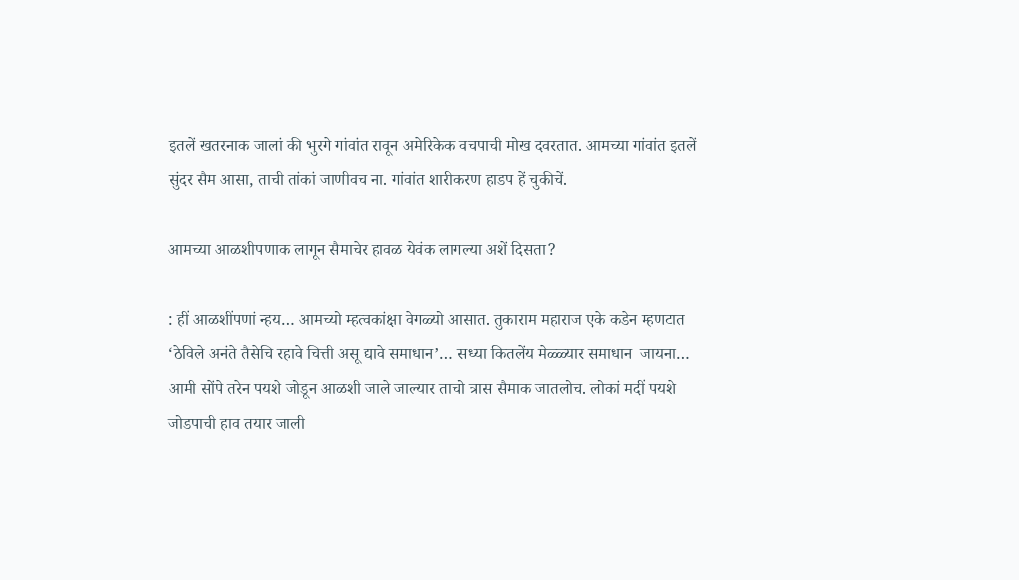इतलें खतरनाक जालां की भुरगे गांवांत रावून अमेरिकेक वचपाची मोख दवरतात. आमच्या गांवांत इतलें सुंदर सैम आसा, ताची तांकां जाणीवच ना. गांवांत शारीकरण हाडप हें चुकीचें.

आमच्या आळशीपणाक लागून सैमाचेर हावळ येवंक लागल्या अशें दिसता?

: हीं आळशींपणां न्हय… आमच्यो म्हत्वकांक्षा वेगळ्यो आसात. तुकाराम महाराज एके कडेन म्हणटात ‘ठेविले अनंते तैसेचि रहावे चित्ती असू द्यावे समाधान’… सध्या कितलेंय मेळ्ळ्यार समाधान  जायना… आमी सोंपे तरेन पयशे जोडून आळशी जाले जाल्यार ताचो त्रास सैमाक जातलोच. लोकां मदीं पयशे जोडपाची हाव तयार जाली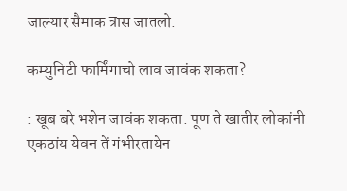जाल्यार सैमाक त्रास जातलो.

कम्युनिटी फार्मिंगाचो लाव जावंक शकता?

: खूब बरे भशेन जावंक शकता. पूण ते खातीर लोकांनी एकठांय येवन तें गंभीरतायेन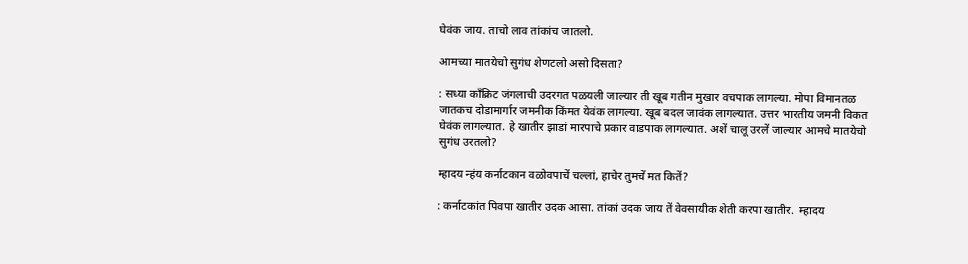घेवंक जाय. ताचो लाव तांकांच जातलो.

आमच्या मातयेचो सुगंध शेणटलो असो दिसता?

: सध्या काँक्रिट जंगलाची उदरगत पळयली जाल्यार ती खूब गतीन मुखार वचपाक लागल्या. मोपा विमानतळ जातकच दोडामार्गार जमनीक किंमत येवंक लागल्या. खूब बदल जावंक लागल्यात. उत्तर भारतीय जमनी विकत घेवंक लागल्यात. हे खातीर झाडां मारपाचे प्रकार वाडपाक लागल्यात. अशें चालू उरलें जाल्यार आमचे मातयेचो सुगंध उरतलो?

म्हादय न्हंय कर्नाटकान वळोवपाचें चल्लां, हाचेर तुमचें मत कितें?

: कर्नाटकांत पिवपा खातीर उदक आसा. तांकां उदक जाय तें वेवसायीक शेती करपा खातीर.  म्हादय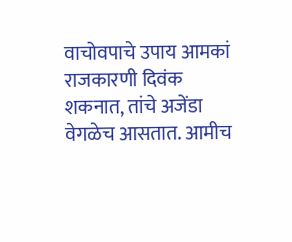वाचोवपाचे उपाय आमकां राजकारणी दिवंक शकनात, तांचे अजेंडा वेगळेच आसतात. आमीच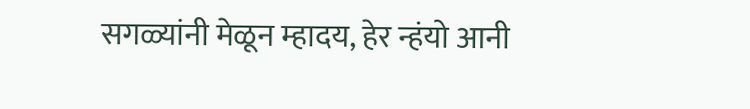सगळ्यांनी मेळून म्हादय, हेर न्हंयो आनी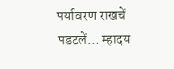पर्यावरण राखचें पडटलें… म्हादय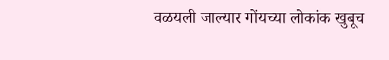वळयली जाल्यार गोंयच्या लोकांक खुबूच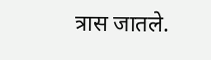त्रास जातले.